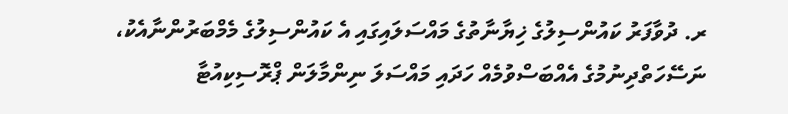ރ. ދުވާފަރު ކައުންސިލުގެ ޚިޔާނާތުގެ މައްސަލައިގައި އެ ކައުންސިލުގެ މެމްބަރުންނާއެކު، ނަސޭހަތްދިނުމުގެ އެއްބަސްވުމެއް ހަދައި މައްސަލަ ނިންމާލަން ޕްރޮސިކިއުޓާ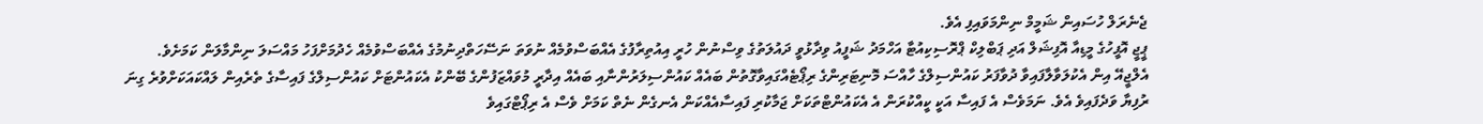ޖެނެރަލް ހުސައިން ޝަމީމް ނިންމަވައިފި އެވެ.
ޕީޖީ އޮފީހުގެ މީޑިއާ އޮފިޝަލް އަދި ޕަބްލިކް ޕްރޮސިކިއުޓާ އަހްމަދު ޝަފީއު ވިދާޅުވީ ދައުލަތުގެ ވިސްނުން ހުރީ އިއުތިރާފުގެ އެއްބަސްވުމެއް ނުވަތަ ނަސޭހަތްދިނުމުގެ އެއްބަސްވުމެއް ހެދުމަށްފަހު މައްސަލަ ނިންމާލަން ކަމަށެވެ.
އެލްޖީއޭ އިން އެކުލަވާލާފައިވާ ދުވާފަރު ކައުންސިލްގެ ހާއްސަ މޮނިޓަރިންގެ ރިޕޯޓެއްގައިވާގޮތުން ބައެއް ކައުންސިލަރުންނާއި ބައެއް އިދާރީ މުވައްޒަފުންގެ ބޭންކު އެކައުންޓަށް ކައުންސިލްގެ ފައިސާގެ ތެރެއިން ލައްކައަކަށްވުރެ ގިނަ ރުފިޔާ ވަދެފައިވެ އެވެ. ނަމަވެސް އެ ފައިސާ އަކީ ކީއްކުރަން އެ އެކައުންޓްތަކަށް ޖަމާކުރި ފައިސާއެއްކަން އެނގެން ނެތް ކަމަށް ވެސް އެ ރިޕޯޓްގައިވެ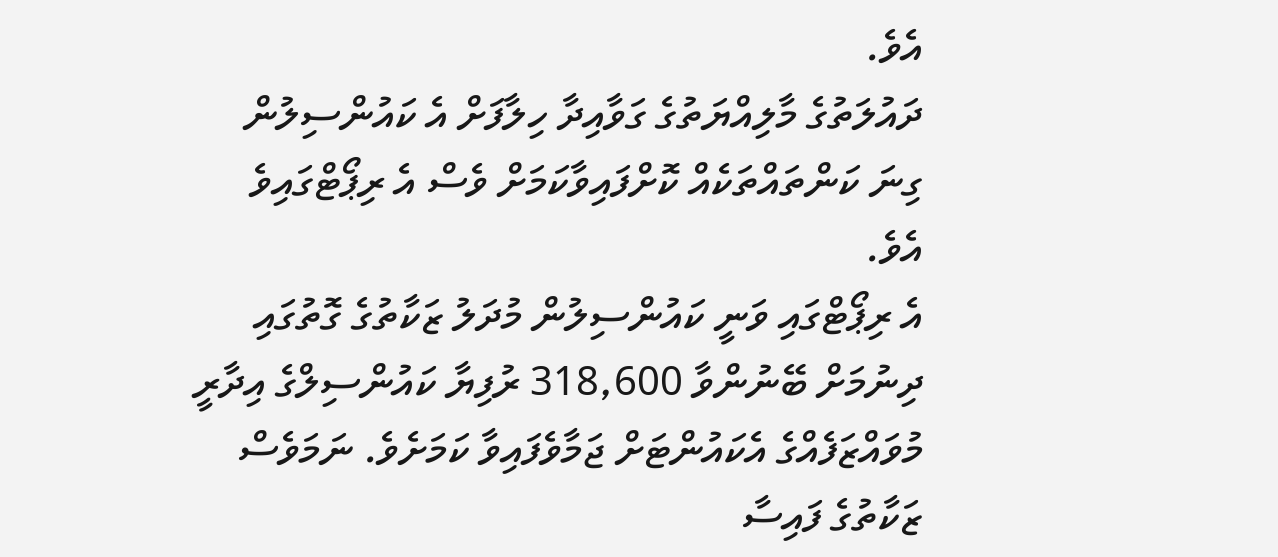އެވެ.
ދައުލަތުގެ މާލިއްޔަތުގެ ގަވާއިދާ ހިލާފަށް އެ ކައުންސިލުން ގިނަ ކަންތައްތަކެއް ކޮށްފައިވާކަމަށް ވެސް އެ ރިޕޯޓްގައިވެ އެވެ.
އެ ރިޕޯޓްގައި ވަނީ ކައުންސިލުން މުދަލު ޒަކާތުގެ ގޮތުގައި ދިނުމަށް ބޭނުންވާ 318,600 ރުފިޔާ ކައުންސިލްގެ އިދާރީ މުވައްޒަފެއްގެ އެކައުންޓަށް ޖަމާވެފައިވާ ކަމަށެވެ. ނަމަވެސް ޒަކާތުގެ ފައިސާ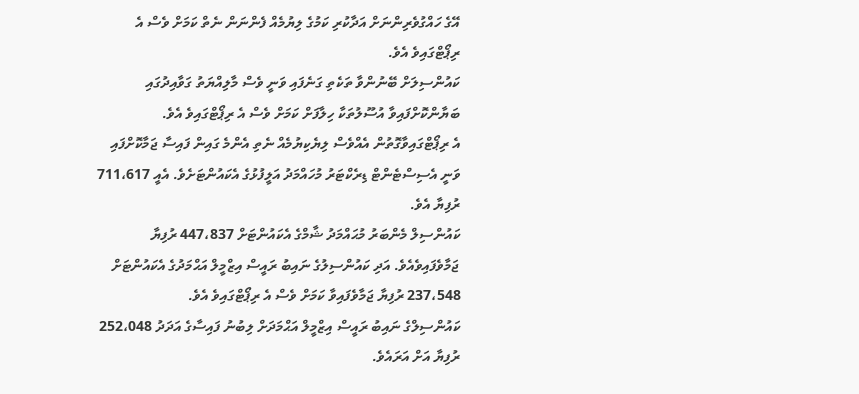އޭގެ ހައްގުވެރިންނަށް އަދާކުރި ކަމުގެ ލިޔުމެއް ފެންނަން ނެތް ކަމަށް ވެސް އެ ރިޕޯޓްގައިވެ އެވެ.
ކައުންސިލަށް ބޭނުންވާ ތަކެތި ގަނެފައި ވަނީ ވެސް މާލިއްޔަތު ގަވާއިދުގައި ބަޔާންކޮށްފައިވާ އުސޫލުތަކާ ހިލާފަށް ކަމަށް ވެސް އެ ރިޕޯޓްގައިވެ އެވެ.
އެ ރިޕޯޓްގައިވާގޮތުން އެއްވެސް ލިޔެކިޔުމެއް ނެތި އެންމެ ގައިން ފައިސާ ޖަމާކޮށްފައި ވަނީ އެސިސްޓެންޓް ޑިރެކްޓަރު މުހައްމަދު އަލީފުޅުގެ އެކައުންޓަށެވެ. އެއީ 711،617 ރުފިޔާ އެވެ.
ކައުންސިލް މެންބަރު މުޙައްމަދު ޝާމްގެ އެކައުންޓަށް 447،837 ރުފިޔާ ޖަމާވެފައިވެއެވެ. އަދި ކައުންސިލުގެ ނައިބު ރައީސް އިޒްމީލް އަޙްމަދުގެ އެކައުންޓަށް 237،548 ރުފިޔާ ޖަމާވެފައިވާ ކަމަށް ވެސް އެ ރިޕޯޓްގައިވެ އެވެ.
ކައުންސިލްގެ ނައިބު ރައީސް އިޒްމީލް އަޙްމަދަށް ލިބުނު ފައިސާގެ އަދަދު 252،048 ރުފިޔާ އަށް އަރައެވެ.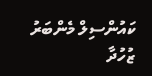ކައުންސިލް މެންބަރު ޒުހުދާ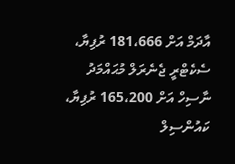އާދަމް އަށް 181،666 ރުފިޔާ، ސެކެޓްރީ ޖެނެރަލް މުޙައްމަދު ނާސިހް އަށް 165،200 ރުފިޔާ، ކައުންސިލް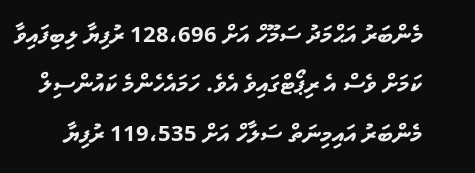މެންބަރު އަޙްމަދު ސަމޫހް އަށް 128،696 ރުފިޔާ ލިބިފައިވާ ކަމަށް ވެސް އެ ރިޕޯޓްގައިވެ އެވެ. ހަމައެހެންމެ ކައުންސިލް މެންބަރު އައިމިނަތް ސަލާހް އަށް 119،535 ރުފިޔާ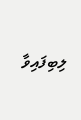ލިބިފައިވާ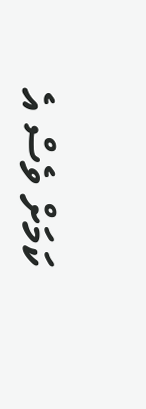ކަމަށް ވެސް އެ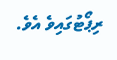ރިޕޯޓުގައިވެ އެވެ.